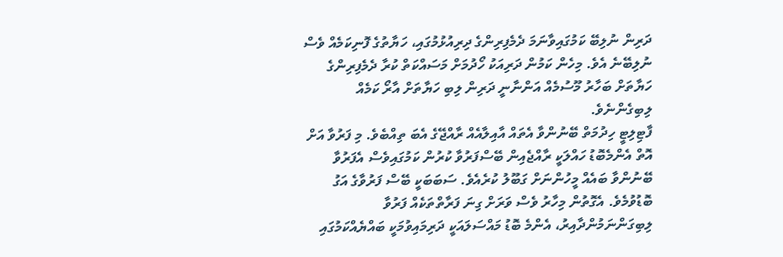ދަރިން ނުލިބޭ ކަމުގައިވާނަމަ ދެމެފިރިންގެ ދިރިއުޅުމުގައި، ހަޔާތުގެ ފޮނިކަމެއް ވެސް ނުލިބޭނެ އެވެ. މިހެން ކަމުން ދަރިއަކު ހޯދުމަށް މަސައްކަތް ކުރާ ދެމެފިރިންގެ ހަޔާތަށް ބަހާރު މޫސުމެއް އަންނާނީ ދަރިން ލިބި ހަޔާތަށް އާރޯ ކަމެއް ލިބިގެންނެވެ.
ފާޓިލިޓީ ހިދުމަތް ބޭނުންވާ އެތައް އާއިލާއެއް ރާއްޖޭގެ އެބަ ތިއްބެވެ. މި ފަރުވާ އަށް އޮތް އެންމެބޮޑު ހައްލަކީ ރާއްޖެއިން ބޭސްފަރުވާ ކުރުން ކަމުގައިވެސް އެފަރުވާ ބޭނުންވާ ބައެއް މީހުންނަށް ގަބޫލު ކުރެއެވެ. ސަބަބަކީ ބޭސް ފަރުވާގެ އަގު ބޮޑުވުމެވެ. އެގޮތުން މިހާރު ވެސް ވަރަށް ގިނަ ފަރާތްތަކެއް ފަރުވާ ލިބިގަންނަމުންދާއިރު، އެންމެ ބޮޑު މައްސަލައަކީ ދަރިމައިވުމަކީ ބައްޔެއްކަމުގައި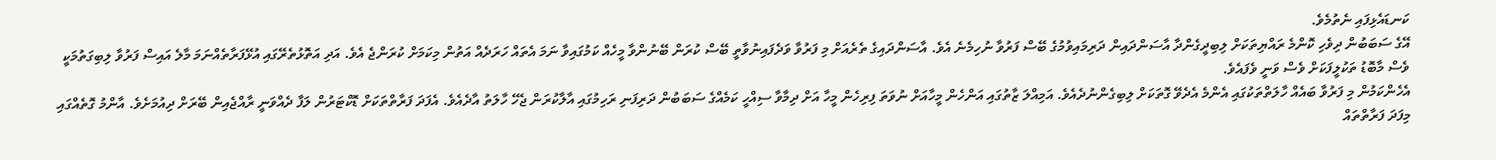ކަނޑައެޅިފައި ނެތުމެވެ.
އޭގެ ސަބަބުން ދިވެހި ކޮންމެ ރައްޔިތަކަށް ލިބިދީގެންދާ އާސަންދައިން ދަރިމައިވުމުގެ ބޭސް ފަރުވާ ނުހިމެނެ އެވެ. އާސަންދައިގެ ތެރެއަށް މި ފަރުވާ ވަދެފައިނުވާތީ ބޭސް ކުރަން ބޭނުންވާ މީހެއް ކަމުގައިވާ ނަމަ އެތައް ހަރަދެއް އަތުން މިކަމަށް ކުރަންޖެ އެވެ. އަދި އަތޮޅުތެރޭގައި އުޅޭފަރާތެއްނަމަ މާލެ އައިސް ފަރުވާ ލިބިގަތުމަކީ ވެސް މާބޮޑު ތަކުލީފަކަށް ވެސް ވަނީ ވެފައެވެ.
އެހެންކަމުން މި ފަރުވާ ބައެއް ހާލަތްތަކުގައި އެންމެ އެދެވޭ ގޮތަކަށް ލިބިގެންނުދެއެވެ. އަމިއްލަ ޒާތުގައި އަންހެން މީހާއަށް ނުވަތަ ފިރިހެން މީހާ އަށް ދިމާވާ ސިއްހީ ކަމެއްގެ ސަބަބުން ދަރިފަނި ރަހިމުގައި އާލާކުރަން ޖެހޭ ހާލަތު އާދެއެވެ. އެފަދަ ފަރާތްތަކަށް ޑޮކްޓަރުން ލަފާ ދެއްވަނީ ރާއްޖެއިން ބޭރަށް ދިއުމަށެވެ. އާންމު ގޮތެއްގައި މިފަދަ ފަރާތްތައް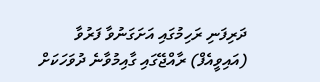ދަރިފަނި ރަހިމުގައި އަށަގަނުވާ ފަރުވާ (އައިވީއެފް) ރާއްޖޭގައި ގާއިމުވާނެ ދުވަހަކަށް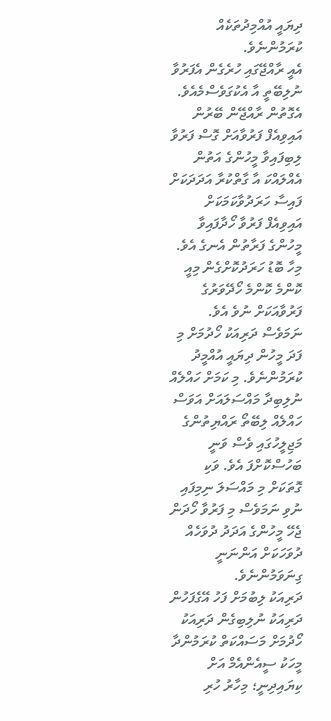ދިޔައީ އުއްމިދުތަކެއް ކުރަމުންނެވެ.
އެއީ ރާއްޖޭގައި ހުރެގެން އެފަރުވާ ނުލިބޭތީ އާ އެކުގަވެސްމެއެވެ. އެގޮތުން ރާއްޖޭން ބޭރުން އައިވިއެފް ފަރުވާއަށް ގޮސް ފަރުވާ ލިބިފައިވާ މީހުންގެ އަތުން އެއްލައްކަ އާ ގާތްކުރާ އަދަދަކަށް ފައިސާ ހަރަދުވާކަމަކަށް އައިވިއެފް ފަރުވާ ހޯދާފައިވާ މީހުންގެ ފަރާތުން އެނގެ އެވެ. މިހާ ބޮޑު ހަރަދުކޮށްގެން މިއީ ކޮންމެ ކޮންމެ ހޯދޭވަރުގެ ފަރުވާއަކަށް ނުވެ އެވެ. ނަމަވެސް ދަރިއަކު ހޯދުމަށް މި ފަދަ މީހުން ދިޔައީ އުއްމީދު ކުރަމުންނެވެ. މި ކަމަށް ހައްލެއް ނުލިބިދާ މައްސަލައަށް އަވަސް ހައްލެއް ލިބޭތޯ ރައްޔިތުންގެ މަޖިލީހުގައި ވެސް ވަނީ ބަހުސްކޮށްފަ އެވެ. ވަކި ގޮތަކަށް މި މައްސަލަ ނިމިފައި ނުވި ނަމަވެސް މި ފަރުވާ ހޯދަން ޖެހޭ މީހުންގެ އަދަދު ދުވަހެއް ދުވަހަކަށް އަންނަނީ ގިނަވަމުންނެވެ.
ދަރިއަކު ލިބުމަށް ފަހު އޭގެފަހުން ދަރިއަކު ނުލިބިގެން ދަރިއަކު ހޯދުމަށް މަސައްކަތް ކުރަމުންދާ މީހަކު ސީއެންއެމް އަށް ކިޔައިދިނީ؛ މިހާރު ހުރި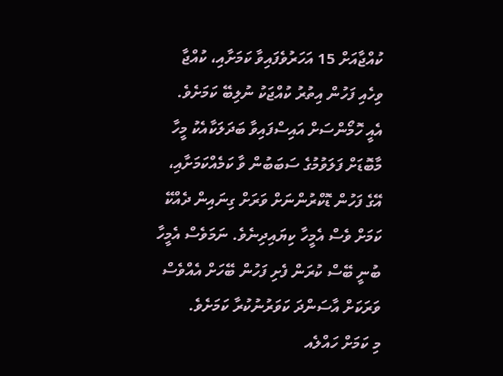ކުއްޖާއަށް 15 އަހަރުވެފައިވާ ކަމަށާއި، ކުއްޖާ ވިހެއި ފަހުން އިތުރު ކުއްޖަކު ނުލިބޭ ކަމަށެވެ.
އެއީ ހޮމޯންސަށް އައިސްފައިވާ ބަދަލަކާއެކު މީހާ މާބޮޑަށް ފަލަވުމުގެ ސަބަބުން ވާ ކަމެއްކަމަށާއި، އޭގެ ފަހުން ޑޮކްރުންނަށް ވަރަށް ގިނައިން ދެއްކޭ ކަމަށް ވެސް އެމީހާ ކިޔައިދިނެވެ. ނަމަވެސް އެމީހާ ބުނީ ބޭސް ކުރަން ފެށި ފަހުން ބޭހަށް އެއްވެސް ވަރަކަށް އާސަންދަ ކަވަރުނުކުރާ ކަމަށެވެ.
މި ކަމަށް ހައްލެއ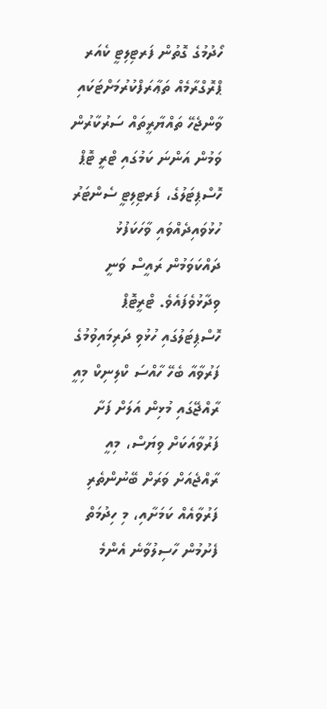ހޯދުމުގެ ގޮތުން ފަރޓިލިޓީ ކެއަރ ޕްރޮގްރާމެއް ތަޢާރަފްކުރުމަށްޓަކައި ވާންޖެހޭ ތައްޔާރީތައް ސަރުކާރުން ވަމުން އަންނަ ކަމުގައި ޓްރީ ޓޮޕް ހޮސްޕިޓަލުގެ، ފަރޓިލިޓީ ސެންޓަރު ހުޅުވައިދެއްވައި ވާހަކަފުޅު ދައްކަވަމުން ރައީސް ވަނީ ވިދާޅުވެފައެވެ. ޓްރީޓޮޕް ހޮސްޕިޓަލުގައި ހުޅުވި ދަރިމައިވުމުގެ ފަރުވާއާ ބެހޭ ހާއްސަ ކްލިނިކް މިއީ ރާއްޖޭގައި މުޅިން އަލަށް ފަށާ ފަރުވާއަކަށް ވިޔަސް، މިއީ ރާއްޖެއަށް ވަރަށް ބޭނުންތެރި ފަރުވާއެއް ކަމަށާއި، މި ހިދުމަތް ފެށުމުން ހާސިލުވާނެ އެންމެ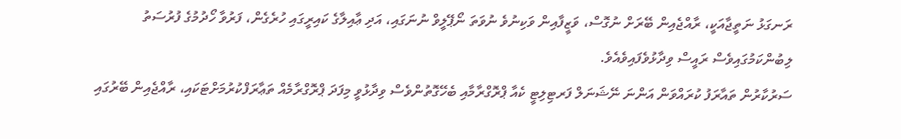ރަނގަޅު ނަތީޖާއަކީ، ރާއްޖެއިން ބޭރަށް ނުގޮސް، ވަޒީފާއިން ވަކިނުވެ ނުވަތަ ނޯޕޭލީވް ނުނަގައި، އަދި ޢާއިލާގެ ކައިރީގައި ހުރެގެން، ފަރުވާ ހޯދުމުގެ ފުރުސަތު ލިބުންކަމުގައިވެސް ރައީސް ވިދާޅުވެފައިވެއެވެ.
ސަރުކާރުން ތައާރަފު ކުރައްވަން އަންނަ ނޭޝަނަލް ފަރޓިލިޓީ ކެއާ ޕްރޮގްރާމާއި ބެހޭގޮތުންވެސް ވިދާޅުވީ މިފަދަ ޕްރޮގްރާމެއް ތަޢާރަފްކުރުމަށްޓަކައި، ރާއްޖެއިން ބޭރުގައި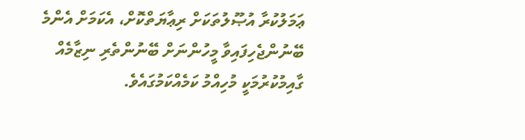ޢަމަލުކުރާ އުޞޫލުތަކަށް ރިޢާޔަތްކޮށް، އެކަމަށް އެންމެ ބޭނުންޖެހިފައިވާ މީހުންނަށް ބޭނުންތެރި ނިޒާމެއް ގާއިމުކުރުމަކީ މުހިއްމު ކަމެއްކަމުގައެވެ.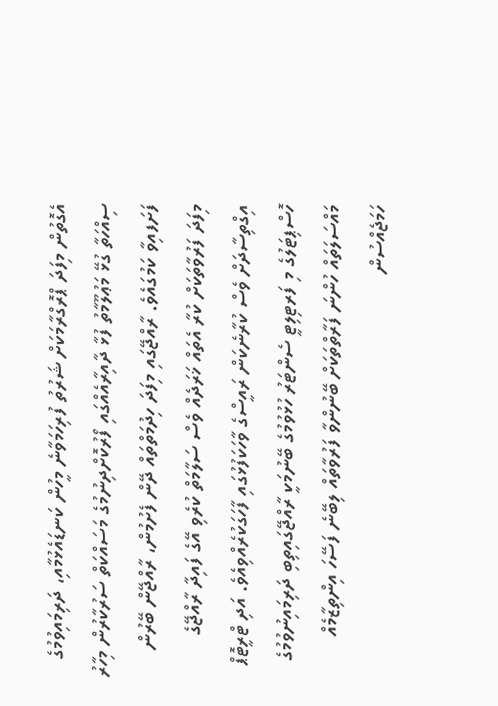އެގޮތުން މިފަދަ ޕްރޮގްރާމަކަށް ޝަރުތު ފުރިހަމަވާނެ މީހުން ކަނޑައެޅުމާއި، ދަރިމައިވުމުގެ ސިއްހަތާ ގުޅޭ މަޢުލޫމާތު ފުޅާ ދާއިރާއެއްގައި ފޯރުކޮށްދިނުމުގެ މަސައްކަތް ސަރުކާރުން މިހާރު ފަށަފއިވާ ކަމުގައެވެ. ރާއްޖޭގައި މިފަދަ ހިދުމަތްތައް ދޭން ފެށުމުން، ރާއްޖޭން ބޭރުން މިފަދަ ފަރުވާތަކަށް ކުރާ އެތައް ޚަރަދެއް ވެސް ސަލާމަތް ކުރެވި އޭގެ ފައިދާ ރާއްޖޭގެ އިގްތިސާދަށް ވެސް ކުރާނެކަން ރައީސްގެ ވާހަކަފުޅުގައި ފާހަގަކުރެއްވިއެވެ. އަދި ޓްރީޓޮޕް ހޮސްޕިޓަލުގެ މި ފަރޓިލިޓީ ސެންޓަރު ހުޅުވުމުގެ ބޭނުމަކީ ރާއްޖޭގައިތިބި ދަރިމައިނުވުމުގެ މައްސަލަތައް ހުންނަ ފަރާތްތަކަށް ބޭނުންވާ ފަރުވާތައް ލިބޭނެ ފަސޭހަ އިންތިޒާމެއް ހަމަޖެއްސުން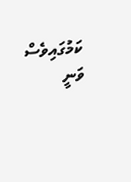ކަމުގައިވެސް ވަނީ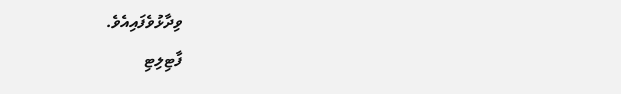ވިދާޅުވެފައިއެވެ.
ފާޓިލިޓި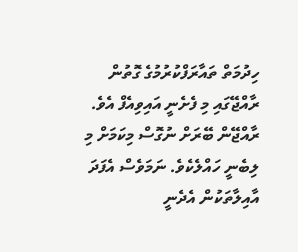ހިދުމަތް ތައާރަފްކުރުމުގެ ގޮތުން ރާއްޖޭގައި މި ފެށެނީ އައިވިއެފް އެވެ. ރާއްޖޭން ބޭރަށް ނުގޮސް މިކަމަށް މި ލިބެނީ ހައްލެކެވެ. ނަމަވެސް އެފަދަ އާއިލާތަކުން އެދެނީ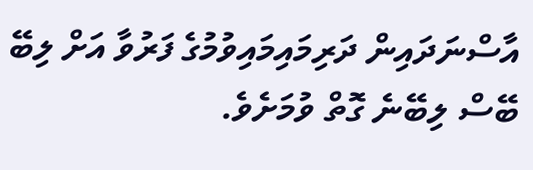އާސްނަދައިން ދަރިމައިމައިވުމުގެ ފަރުވާ އަށް ލިބޭ ބޭސް ލިބޭނެ ގޮތް ވުމަށެވެ.